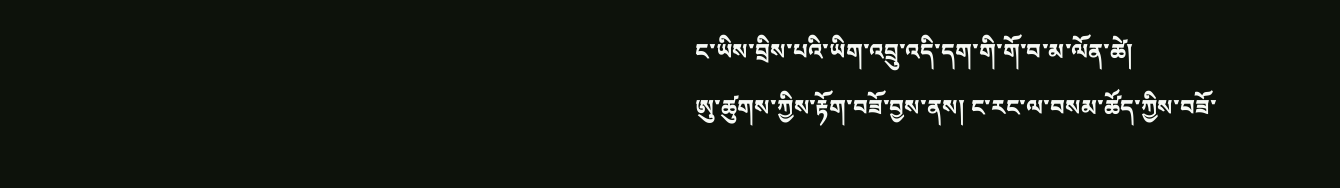ང་ཡིས་བྲིས་པའི་ཡིག་འབྲུ་འདི་དག་གི་གོ་བ་མ་ལོན་ཚེ།
ཨུ་ཚུགས་ཀྱིས་རྟོག་བཟོ་བྱས་ནས། ང་རང་ལ་བསམ་ཚོད་ཀྱིས་བཟོ་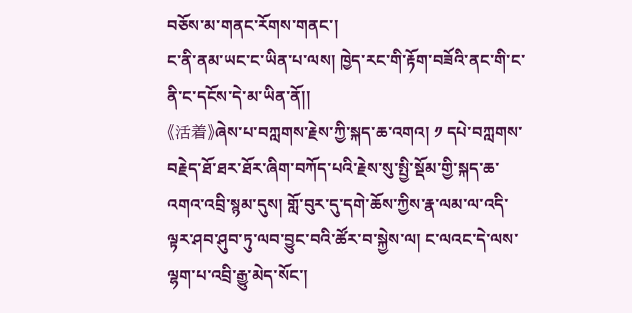བཅོས་མ་གནང་རོགས་གནང་།
ང་ནི་ནམ་ཡང་ང་ཡིན་པ་ལས། ཁྱེད་རང་གི་རྟོག་བཟོའི་ནང་གི་ང་ནི་ང་དངོས་དེ་མ་ཡིན་ནོ།།
《活着》ཞེས་པ་བཀླགས་རྗེས་ཀྱི་སྐད་ཆ་འགའ། ༡ དཔེ་བཀླགས་བརྗེད་ཐོ་ཐར་ཐོར་ཞིག་བཀོད་པའི་རྗེས་སུ་སྤྱི་སྡོམ་གྱི་སྐད་ཆ་འགའ་འབྲི་སྙམ་དུས། གློ་བུར་དུ་དགེ་ཆོས་ཀྱིས་རྣ་ལམ་ལ་འདི་ལྟར་ཤབ་ཤུབ་ཏུ་ལབ་བྱུང་བའི་ཚོར་བ་སྐྱེས་ལ། ང་ལའང་དེ་ལས་ལྷག་པ་འབྲི་རྒྱུ་མེད་སོང་།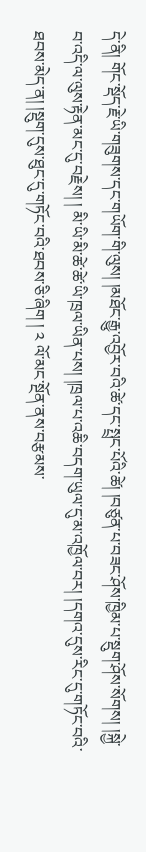དེ་ནི། གོང་སྡོད་རྗེ་ཡི་གཟུགས་དང་གཡོག་གི་ལུས། །མཐོང་རྒྱུ་འབྱོར་བའི་ཚེ་དང་སྤྲང་པོའི་ཚེ། །བཙུན་པ་བཟང་ཤོས་ཁྱིམ་པ་སྡུག་ཤོས་སོགས། །སྐྱེ་བ་འདི་ལ་ལུས་རྟེན་མང་དུ་བརྗེས། ། མི་ཡི་མི་ཚེ་ཚེ་ཡི་ཁྲལ་ཡིན་པས། །ཁྲལ་པ་འཆི་བདག་ཡུལ་དུ་མ་འཁྱོལ་བར། །དགའ་དུས་རིང་དུ་གཏོང་བའི་ཐབས་མེད་ན། །སྡུག་དུས་ཐུང་དུ་གཏོང་བའི་ཐབས་ཅི་ཞིག ། ༢ ལོ་མང་སྔོན་ནས་བརྩམས་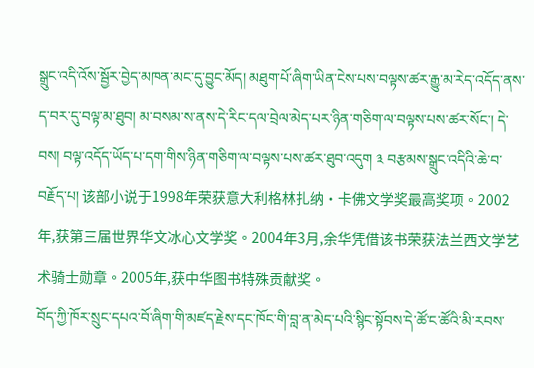སྒྲུང་འདི་འོས་སྦྱོར་བྱེད་མཁན་མང་དུ་བྱུང་མོད། མཐུག་པོ་ཞིག་ཡིན་ངེས་པས་བལྟས་ཚར་རྒྱུ་མ་རེད་འདོད་ནས་ད་བར་དུ་བལྟ་མ་ཐུབ། མ་བསམ་ས་ནས་དེ་རིང་དལ་བྲེལ་མེད་པར་ཉིན་གཅིག་ལ་བལྟས་པས་ཚར་སོང་། དེ་བས། བལྟ་འདོད་ཡོད་པ་དག་གིས་ཉིན་གཅིག་ལ་བལྟས་པས་ཚར་ཐུབ་འདུག ༣ བརྩམས་སྒྲུང་འདིའི་ཆེ་བ་བརྗོད་པ། 该部小说于1998年荣获意大利格林扎纳·卡佛文学奖最高奖项。2002年,获第三届世界华文冰心文学奖。2004年3月,余华凭借该书荣获法兰西文学艺术骑士勋章。2005年,获中华图书特殊贡献奖。
བོད་ཀྱི་ཁོར་སྲུང་དཔའ་བོ་ཞིག་གི་མཛད་རྗེས་དང་ཁོང་གི་བླ་ན་མེད་པའི་སྙིང་སྟོབས་དེ་ཚོ་ང་ཚོའི་མི་རབས་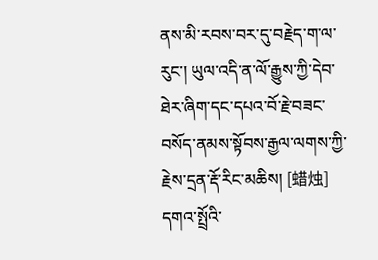ནས་མི་རབས་བར་དུ་བརྗེད་ག་ལ་རུང་། ཡུལ་འདི་ན་ལོ་རྒྱུས་ཀྱི་དེབ་ཐེར་ཞིག་དང་དཔའ་བོ་རྗེ་བཟང་བསོད་ནམས་སྟོབས་རྒྱལ་ལགས་ཀྱི་རྗེས་དྲན་རྡོ་རིང་མཆིས། [蜡烛]
དགའ་སྤྲོའི་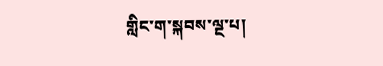གླིང་ག་སྐབས་ལྔ་པ།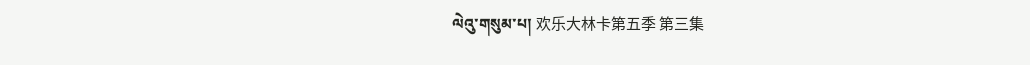ལེའུ་གསུམ་པ། 欢乐大林卡第五季 第三集